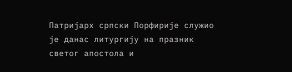Патријарх српски Порфирије служио је данас литургију на празник светог апостола и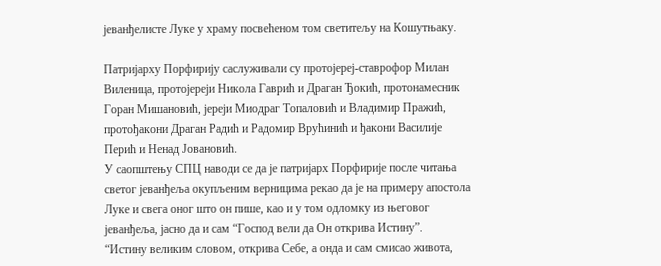јеванђелисте Луке у храму посвећеном том светитељу на Кошутњаку.

Патријарху Порфирију саслуживали су протојереј-ставрофор Милан Виленица, протојереји Никола Гаврић и Драган Ђокић, протонамесник Горан Мишановић, јереји Миодраг Топаловић и Владимир Пражић, протођакони Драган Радић и Радомир Врућинић и ђакони Василије Перић и Ненад Јовановић.
У саопштењу СПЦ наводи се да је патријарх Порфирије после читања светог јеванђеља окупљеним верницима рекао да је на примеру апостола Луке и свега оног што он пише, као и у том одломку из његовог јеванђеља, јасно да и сам “Господ вели да Он открива Истину”.
“Истину великим словом, открива Себе, а онда и сам смисао живота,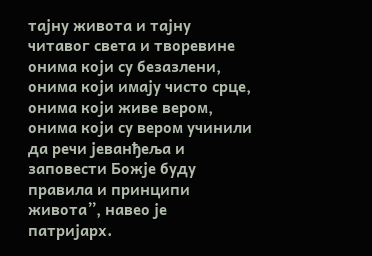тајну живота и тајну читавог света и творевине онима који су безазлени, онима који имају чисто срце, онима који живе вером, онима који су вером учинили да речи јеванђеља и заповести Божје буду правила и принципи живота”, навео је патријарх.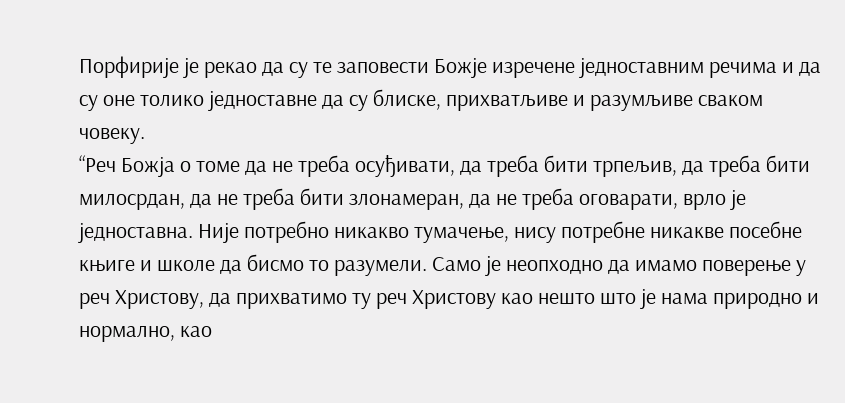Порфирије је рекао да су те заповести Божје изречене једноставним речима и да су оне толико једноставне да су блиске, прихватљиве и разумљиве сваком човеку.
“Реч Божја о томе да не треба осуђивати, да треба бити трпељив, да треба бити милосрдан, да не треба бити злонамеран, да не треба оговарати, врло је једноставна. Није потребно никакво тумачење, нису потребне никакве посебне књиге и школе да бисмо то разумели. Само је неопходно да имамо поверење у реч Христову, да прихватимо ту реч Христову као нешто што је нама природно и нормално, као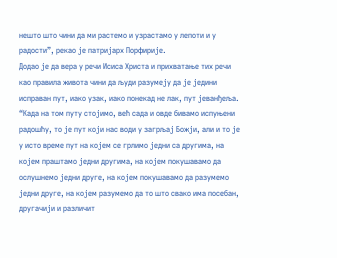нешто што чини да ми растемо и узрастамо у лепоти и у радости”, рекао је патријарх Порфирије.
Додао је да вера у речи Исиса Христа и прихватање тих речи као правила живота чини да људи разумеју да је једини исправан пут, иако узак, иако понекад не лак, пут јеванђеља.
“Када на том путу стојимо, већ сада и овде бивамо испуњени радошћу, то је пут који нас води у загрљај Божји, али и то је у исто време пут на којем се грлимо једни са другима, на којем праштамо једни другима, на којем покушавамо да ослушнемо једни друге, на којем покушавамо да разумемо једни друге, на којем разумемо да то што свако има посебан, другачији и различит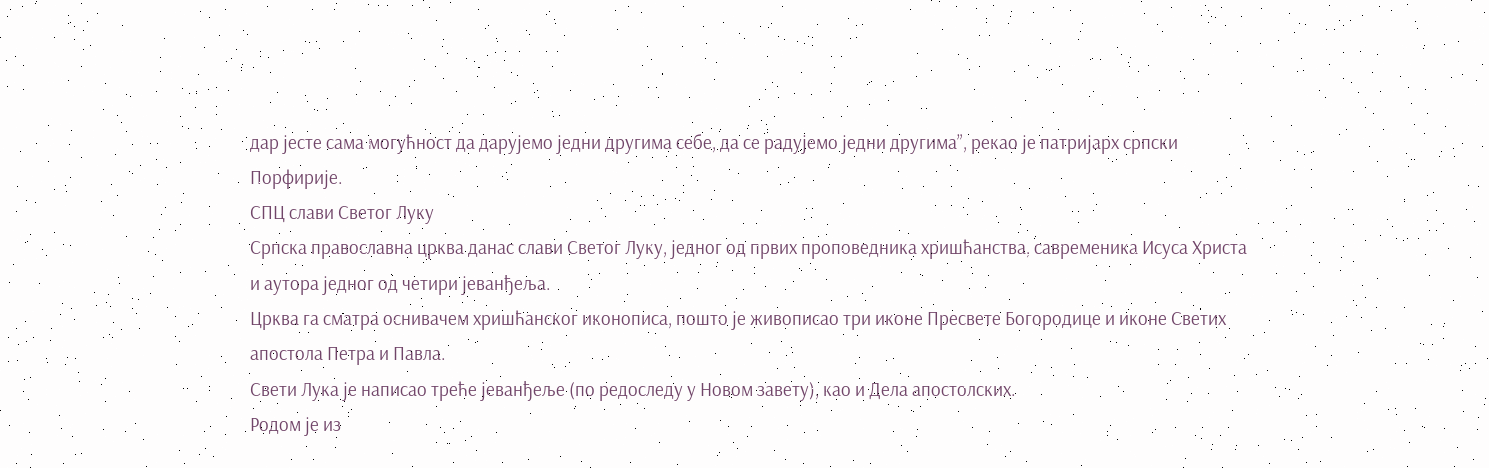дар јесте сама могућност да дарујемо једни другима себе, да се радујемо једни другима”, рекао је патријарх српски Порфирије.
СПЦ слави Светог Луку
Српска православна црква данас слави Светог Луку, једног од првих проповедника хришћанства, савременика Исуса Христа и аутора једног од четири јеванђеља.
Црква га сматра оснивачем хришћанског иконописа, пошто је живописао три иконе Пресвете Богородице и иконе Светих апостола Петра и Павла.
Свети Лука је написао треће јеванђеље (по редоследу у Новом завету), као и Дела апостолских.
Родом је из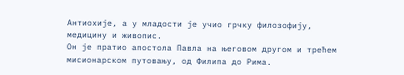Антиохије, а у младости је учио грчку филозофију, медицину и живопис.
Он је пратио апостола Павла на његовом другом и трећем мисионарском путовању, од Филипа до Рима.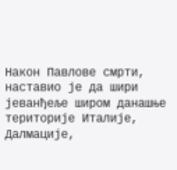Након Павлове смрти, наставио је да шири јеванђеље широм данашње територије Италије, Далмације,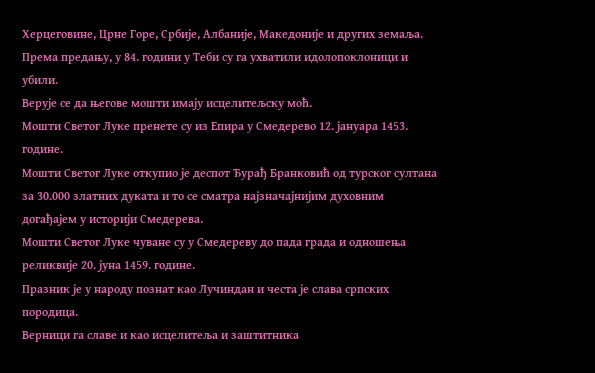Херцеговине, Црне Горе, Србије, Албаније, Македоније и других земаља.
Према предању, у 84. години у Теби су га ухватили идолопоклоници и убили.
Верује се да његове мошти имају исцелитељску моћ.
Мошти Светог Луке пренете су из Епира у Смедерево 12. јануара 1453. године.
Мошти Светог Луке откупио је деспот Ђурађ Бранковић од турског султана за 30.000 златних дуката и то се сматра најзначајнијим духовним догађајем у историји Смедерева.
Мошти Светог Луке чуване су у Смедереву до пада града и одношења реликвије 20. јуна 1459. године.
Празник је у народу познат као Лучиндан и честа је слава српских породица.
Верници га славе и као исцелитеља и заштитника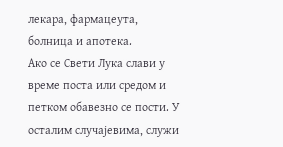лекара, фармацеута, болница и апотека.
Ако се Свети Лука слави у време поста или средом и петком обавезно се пости. У осталим случајевима, служи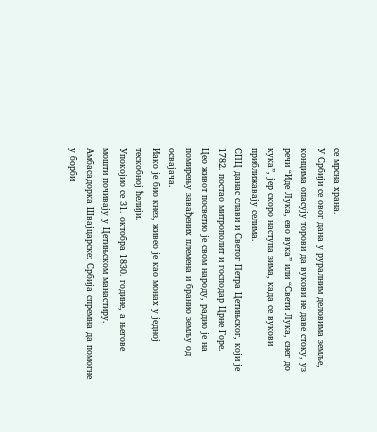се мрсна храна.
У Србији се овог дана у руралним деловима земље, концима опасују торови да вукови не даве стоку, уз речи “Иде Лука, ево вука” или “Свети Лука, снег до кука”, јер скоро наступа зима, када се вукови приближавају селима.
СПЦ данас слави и Светог Петра Цетињског, који је 1782. постао митрополит и господар Црне Горе.
Цео живот посветио је свом народу, радио је на помирењу завађених племена и бранио земљу од освајача.
Иако је био кнез, живео је као монах у једној тескобној ћелији.
Упокојио се 31. октобра 1830. године, а његове мошти почивају у Цетињском манастиру.
Амбасадорка Швајцарске: Србија спремна да помогне у борби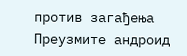против загађења
Преузмите андроид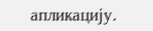апликацију.